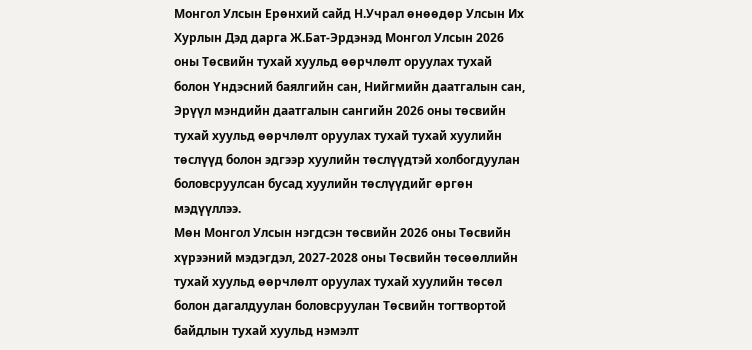Монгол Улсын Ерөнхий сайд Н.Учрал өнөөдөр Улсын Их Хурлын Дэд дарга Ж.Бат-Эрдэнэд Монгол Улсын 2026 оны Төсвийн тухай хуульд өөрчлөлт оруулах тухай болон Үндэсний баялгийн сан, Нийгмийн даатгалын сан, Эрүүл мэндийн даатгалын сангийн 2026 оны төсвийн тухай хуульд өөрчлөлт оруулах тухай тухай хуулийн төслүүд болон эдгээр хуулийн төслүүдтэй холбогдуулан боловсруулсан бусад хуулийн төслүүдийг өргөн мэдүүллээ.
Мөн Монгол Улсын нэгдсэн төсвийн 2026 оны Төсвийн хүрээний мэдэгдэл, 2027-2028 оны Төсвийн төсөөллийн тухай хуульд өөрчлөлт оруулах тухай хуулийн төсөл болон дагалдуулан боловсруулан Төсвийн тогтвортой байдлын тухай хуульд нэмэлт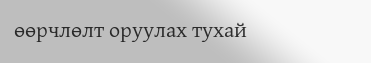өөрчлөлт оруулах тухай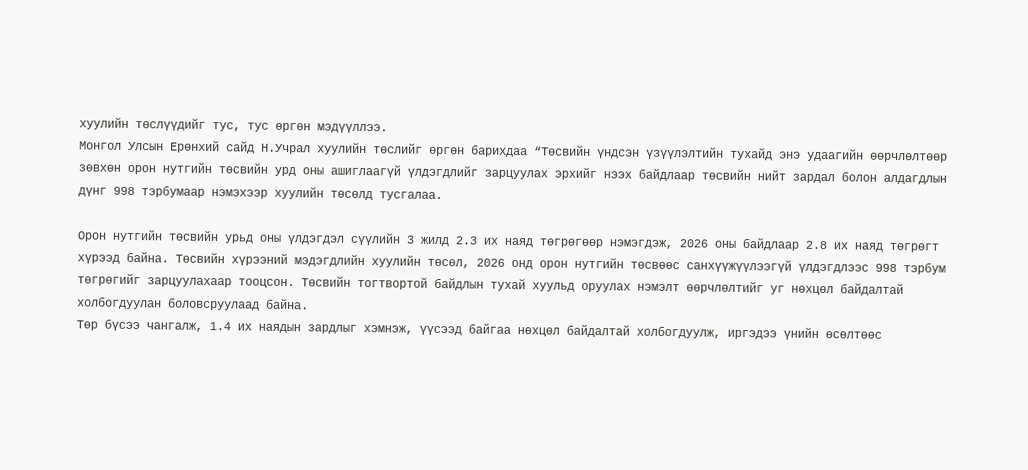хуулийн төслүүдийг тус, тус өргөн мэдүүллээ.
Монгол Улсын Ерөнхий сайд Н.Учрал хуулийн төслийг өргөн барихдаа “Төсвийн үндсэн үзүүлэлтийн тухайд энэ удаагийн өөрчлөлтөөр зөвхөн орон нутгийн төсвийн урд оны ашиглаагүй үлдэгдлийг зарцуулах эрхийг нээх байдлаар төсвийн нийт зардал болон алдагдлын дүнг 998 тэрбумаар нэмэхээр хуулийн төсөлд тусгалаа.

Орон нутгийн төсвийн урьд оны үлдэгдэл сүүлийн 3 жилд 2.3 их наяд төгрөгөөр нэмэгдэж, 2026 оны байдлаар 2.8 их наяд төгрөгт хүрээд байна. Төсвийн хүрээний мэдэгдлийн хуулийн төсөл, 2026 онд орон нутгийн төсвөөс санхүүжүүлээгүй үлдэгдлээс 998 тэрбум төгрөгийг зарцуулахаар тооцсон. Төсвийн тогтвортой байдлын тухай хуульд оруулах нэмэлт өөрчлөлтийг уг нөхцөл байдалтай холбогдуулан боловсруулаад байна.
Төр бүсээ чангалж, 1.4 их наядын зардлыг хэмнэж, үүсээд байгаа нөхцөл байдалтай холбогдуулж, иргэдээ үнийн өсөлтөөс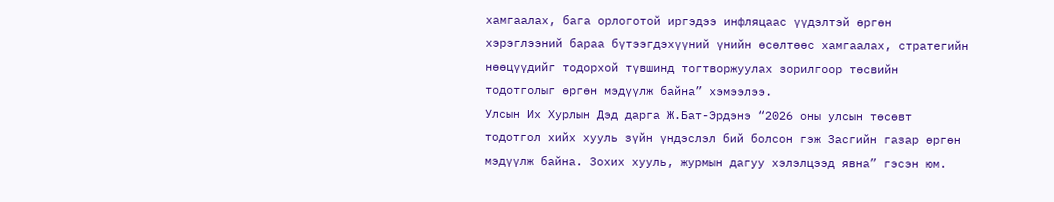хамгаалах, бага орлоготой иргэдээ инфляцаас үүдэлтэй өргөн хэрэглээний бараа бүтээгдэхүүний үнийн өсөлтөөс хамгаалах, стратегийн нөөцүүдийг тодорхой түвшинд тогтворжуулах зорилгоор төсвийн тодотголыг өргөн мэдүүлж байна” хэмээлээ.
Улсын Их Хурлын Дэд дарга Ж.Бат-Эрдэнэ “2026 оны улсын төсөвт тодотгол хийх хууль зүйн үндэслэл бий болсон гэж Засгийн газар өргөн мэдүүлж байна. Зохих хууль, журмын дагуу хэлэлцээд явна” гэсэн юм.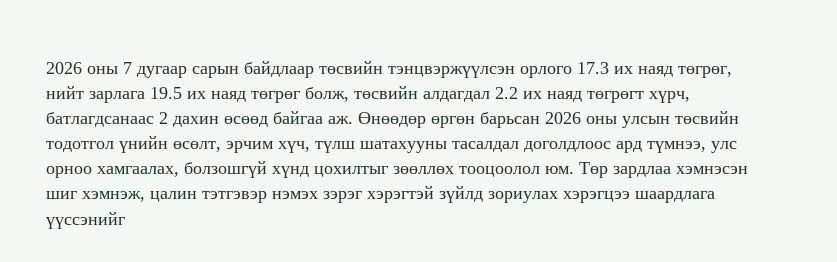2026 оны 7 дугаар сарын байдлаар төсвийн тэнцвэржүүлсэн орлого 17.3 их наяд төгрөг, нийт зарлага 19.5 их наяд төгрөг болж, төсвийн алдагдал 2.2 их наяд төгрөгт хүрч, батлагдсанаас 2 дахин өсөөд байгаа аж. Өнөөдөр өргөн барьсан 2026 оны улсын төсвийн тодотгол үнийн өсөлт, эрчим хүч, түлш шатахууны тасалдал доголдлоос ард түмнээ, улс орноо хамгаалах, болзошгүй хүнд цохилтыг зөөллөх тооцоолол юм. Төр зардлаа хэмнэсэн шиг хэмнэж, цалин тэтгэвэр нэмэх зэрэг хэрэгтэй зүйлд зориулах хэрэгцээ шаардлага үүссэнийг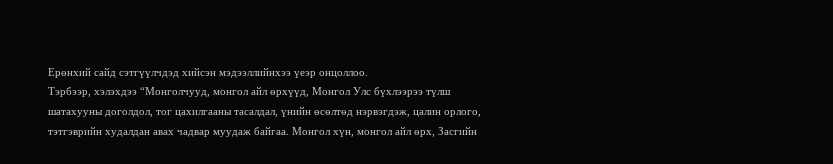Ерөнхий сайд сэтгүүлчдэд хийсэн мэдээллийнхээ үеэр онцоллоо.
Тэрбээр, хэлэхдээ “Монголчууд, монгол айл өрхүүд, Монгол Улс бүхлээрээ түлш шатахууны доголдол, тог цахилгааны тасалдал, үнийн өсөлтөд нэрвэгдэж, цалин орлого, тэтгэврийн худалдан авах чадвар муудаж байгаа. Монгол хүн, монгол айл өрх, Засгийн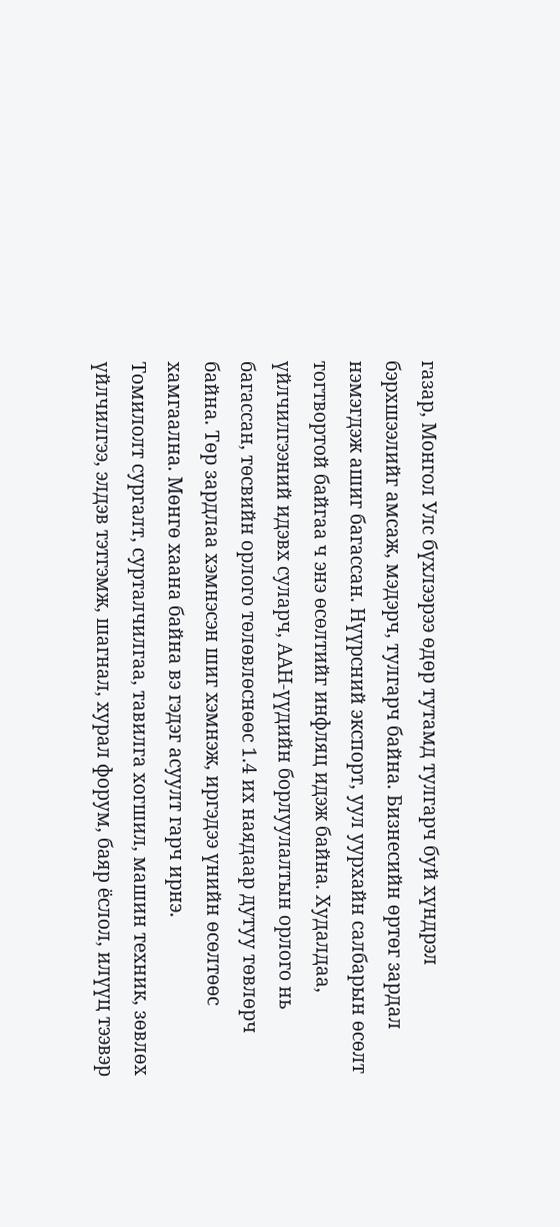газар, Монгол Улс бүхлээрээ өдөр тутамд тулгарч буй хүндрэл бэрхшээлийг амсаж, мэдэрч, тулгарч байна. Бизнесийн өртөг зардал нэмэгдэж ашиг багассан. Нүүрсний экспорт, уул уурхайн салбарын өсөлт тогтвортой байгаа ч энэ өсөлтийг инфляц идэж байна. Худалдаа, үйлчилгээний идэвх суларч, ААН-үүдийн борлуулалтын орлого нь багассан, төсвийн орлого төлөвлөснөөс 1.4 их наядаар дутуу төвлөрч байна. Төр зардлаа хэмнэсэн шиг хэмнэж, иргэдээ үнийн өсөлтөөс хамгаална. Мөнгө хаана байна вэ гэдэг асуулт гарч ирнэ.
Томилолт сургалт, сурталчилгаа, тавилга хогшил, машин техник, зөвлөх үйлчилгээ, элдэв тэтгэмж, шагнал, хурал форум, баяр ёслол, илүүц тээвэр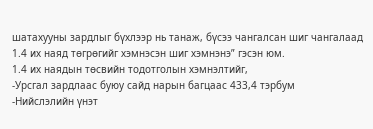шатахууны зардлыг бүхлээр нь танаж, бүсээ чангалсан шиг чангалаад 1.4 их наяд төгрөгийг хэмнэсэн шиг хэмнэнэ” гэсэн юм.
1.4 их наядын төсвийн тодотголын хэмнэлтийг,
-Урсгал зардлаас буюу сайд нарын багцаас 433,4 тэрбум
-Нийслэлийн үнэт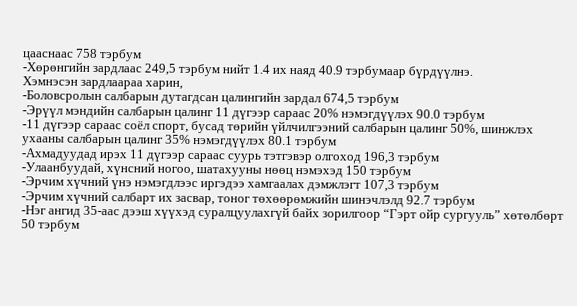цааснаас 758 тэрбум
-Хөрөнгийн зардлаас 249,5 тэрбум нийт 1.4 их наяд 40.9 тэрбумаар бүрдүүлнэ.
Хэмнэсэн зардлаараа харин,
-Боловсролын салбарын дутагдсан цалингийн зардал 674,5 тэрбум
-Эрүүл мэндийн салбарын цалинг 11 дүгээр сараас 20% нэмэгдүүлэх 90.0 тэрбум
-11 дүгээр сараас соёл спорт, бусад төрийн үйлчилгээний салбарын цалинг 50%, шинжлэх ухааны салбарын цалинг 35% нэмэгдүүлэх 80.1 тэрбум
-Ахмадуудад ирэх 11 дүгээр сараас суурь тэтгэвэр олгоход 196,3 тэрбум
-Улаанбуудай, хүнсний ногоо, шатахууны нөөц нэмэхэд 150 тэрбум
-Эрчим хүчний үнэ нэмэгдлээс иргэдээ хамгаалах дэмжлэгт 107,3 тэрбум
-Эрчим хүчний салбарт их засвар, тоног төхөөрөмжийн шинэчлэлд 92.7 тэрбум
-Нэг ангид 35-аас дээш хүүхэд суралцуулахгүй байх зорилгоор “Гэрт ойр сургууль” хөтөлбөрт 50 тэрбум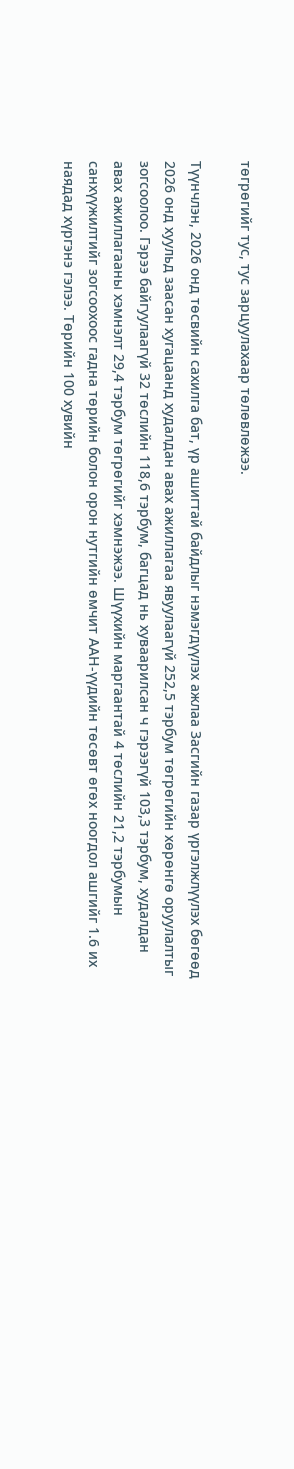төгрөгийг тус, тус зарцуулахаар төлөвлөжээ.

Түүнчлэн, 2026 онд төсвийн сахилга бат, үр ашигтай байдлыг нэмэгдүүлэх ажлаа Засгийн газар үргэлжлүүлэх бөгөөд 2026 онд хуульд заасан хугацаанд худалдан авах ажиллагаа явуулаагүй 252,5 тэрбум төгрөгийн хөрөнгө оруулалтыг зогсоолоо. Гэрээ байгуулаагүй 32 төслийн 118,6 тэрбум, багцад нь хуваарилсан ч гэрээгүй 103,3 тэрбум, худалдан авах ажиллагааны хэмнэлт 29,4 тэрбум төгрөгийг хэмнэжээ. Шүүхийн маргаантай 4 төслийн 21,2 тэрбумын санхүүжилтийг зогсоохоос гадна төрийн болон орон нутгийн өмчит ААН-үүдийн төсөвт өгөх ноогдол ашгийг 1.6 их наядад хүргэнэ гэлээ. Төрийн 100 хувийн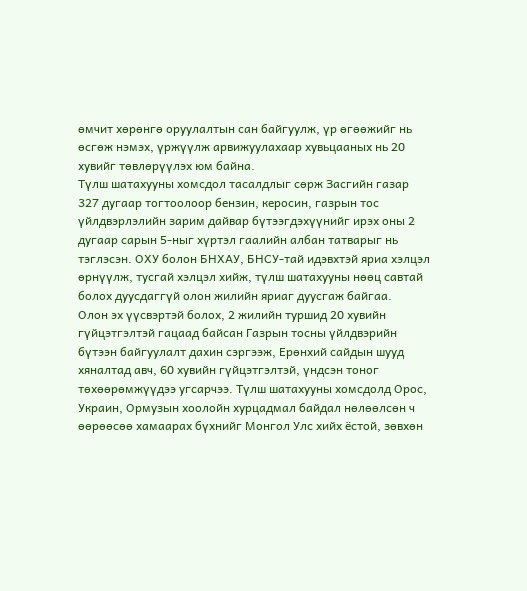өмчит хөрөнгө оруулалтын сан байгуулж, үр өгөөжийг нь өсгөж нэмэх, үржүүлж арвижуулахаар хувьцааных нь 20 хувийг төвлөрүүлэх юм байна.
Түлш шатахууны хомсдол тасалдлыг сөрж Засгийн газар 327 дугаар тогтоолоор бензин, керосин, газрын тос үйлдвэрлэлийн зарим дайвар бүтээгдэхүүнийг ирэх оны 2 дугаар сарын 5-ныг хүртэл гаалийн албан татварыг нь тэглэсэн. ОХУ болон БНХАУ, БНСУ-тай идэвхтэй яриа хэлцэл өрнүүлж, тусгай хэлцэл хийж, түлш шатахууны нөөц савтай болох дуусдаггүй олон жилийн яриаг дуусгаж байгаа.
Олон эх үүсвэртэй болох, 2 жилийн туршид 20 хувийн гүйцэтгэлтэй гацаад байсан Газрын тосны үйлдвэрийн бүтээн байгуулалт дахин сэргээж, Ерөнхий сайдын шууд хяналтад авч, 60 хувийн гүйцэтгэлтэй, үндсэн тоног төхөөрөмжүүдээ угсарчээ. Түлш шатахууны хомсдолд Орос, Украин, Ормузын хоолойн хурцадмал байдал нөлөөлсөн ч өөрөөсөө хамаарах бүхнийг Монгол Улс хийх ёстой, зөвхөн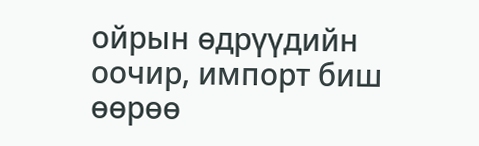ойрын өдрүүдийн оочир, импорт биш өөрөө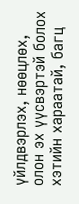үйлдвэрлэх, нөөцлөх, олон эх үүсвэртэй болох хэтийн хараатай, багц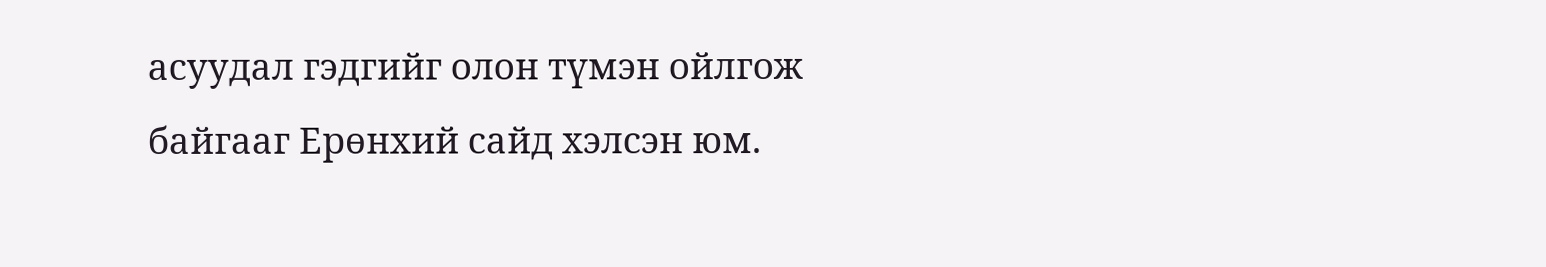асуудал гэдгийг олон түмэн ойлгож байгааг Ерөнхий сайд хэлсэн юм.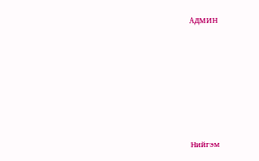АДМИН







Нийгэм